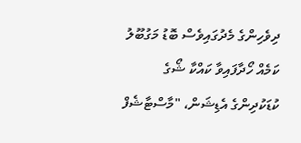ދިވެހިންގެ މެދުގައިވެސް ބޮޑު މަގުބޫލު ކަމެއް ހޯދާފައިވާ ކައްކާ ޝޯގެ ކުޑަކުދިންގެ އެޑިޝަން، "މާސްޓާޝެފް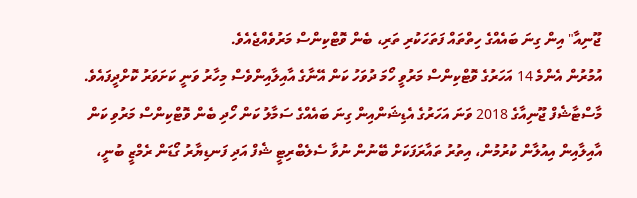ޖޫނިއާ" އިން ގިނަ ބައެއްގެ ހިތްތައް ފަތަހަކުރި ތަރި، ބެން ވޮޓްކިންސް މަރުވެއްޖެއެވެ.
އުމުރުން އެންމެ 14 އަހަރުގެ ވޮޓްކިންސް މަރުވީ ހޯމަ ދުވަހު ކަން އޭނާގެ އާއިލާއިންވެސް މިހާރު ވަނީ ކަށަވަރު ކޮށްދީފައެވެ.
މާސްޓާޝެފް ޖޫނިއާގެ 2018 ވަނަ އަހަރުގެ އެޑިޝަންއިން ގިނަ ބައެއްގެ ސަމާލު ކަން ހޯދި ބެން ވޮޓްކިންސް މަރުވި ކަން އާއިލާއިން އިއުލާން ކުރުމުން، އިތުރު ތައާރަފަކަށް ބޭނުން ނުވާ ސެލެބްރިޓީ ޝެފް އަދި ފަނޑިޔާރު ގޯޑަން ރެމްޒީ ބުނީ،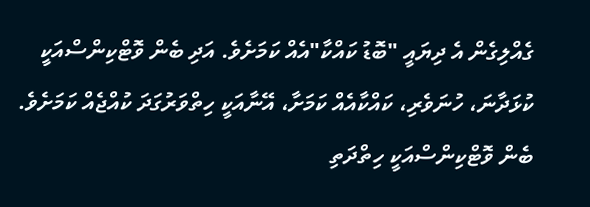ގެއްލިގެން އެ ދިޔައީ "ބޮޑު ކައްކާ"އެއް ކަމަށެވެ. އަދި ބެން ވޮޓްކިންސްއަކީ ކުޅަދާނަ، ހުނަވެރި، ކައްކާއެއް ކަމަށާ، އޭނާއަކީ ހިތްވަރުގަދަ ކުއްޖެއް ކަމަށެވެ.
ބެން ވޮޓްކިންސްއަކީ ހިތްދަތި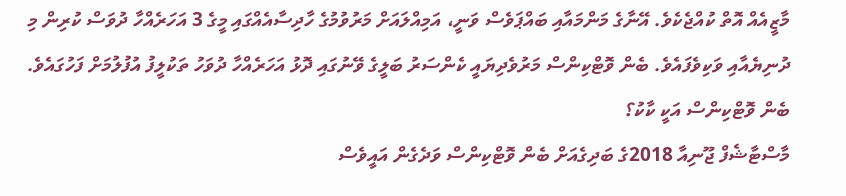މާޒީއެއް އޮތް ކުއްޖެކެވެ. އޭނާގެ މަންމައާއި ބައްޕަވެސް ވަނީ، އަމިއްލައަށް މަރުވުމުގެ ހާދިސާއެއްގައި މީގެ 3 އަހަރެއްހާ ދުވަސް ކުރިން މި ދުނިޔެއާއި ވަކިވެފައެވެ. ބެން ވޮޓްކިންސް މަރުވެދިޔައީ ކެންސަރު ބަލީގެ ވޭނުގައި ދޮޅު އަހަރެއްހާ ދުވަހު ތަކުލީފު އުފުލުމަށް ފަހުގައެވެ.
ބެން ވޮޓްކިންސް އަކީ ކާކު؟
މާސްޓާޝެފް ޖޫނިއާ 2018ގެ ބަދިގެއަށް ބެން ވޮޓްކިންސް ވަދެގެން އައީވެސް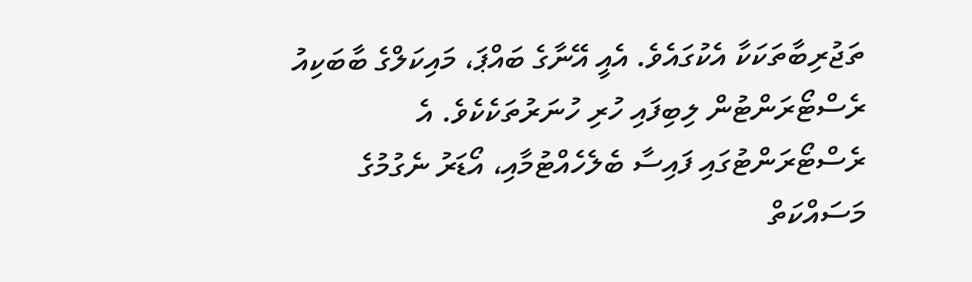ތަޖުރިބާތަކަކާ އެކުގައެވެ. އެއީ އޭނާގެ ބައްޕަ، މައިކަލްގެ ބާބަކިއު ރެސްޓޯރަންޓުން ލިބިފައި ހުރި ހުނަރުތަކެކެވެ. އެ ރެސްޓޯރަންޓުގައި ފައިސާ ބެލެހެއްޓުމާއި، އޯޑަރު ނެގުމުގެ މަސައްކަތް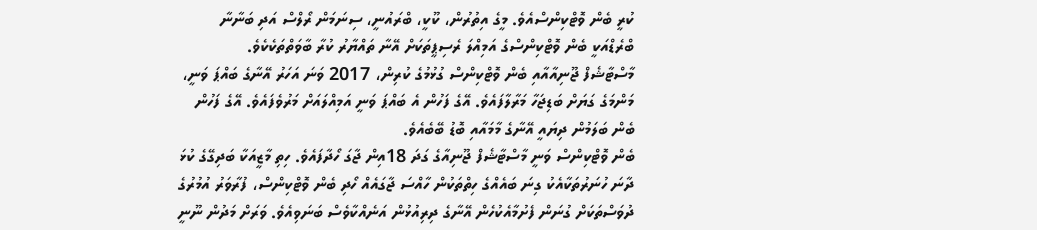ކުރީ ބެން ވޮޓްކިންސްއެވެ. މީގެ އިތުރުން، ކޫކީ، ބްރައުނީ، ސިނަމަން ރޯލްސް އަދި ބަނާނާ ބްރެޑްއަކީ ބެން ވޮޓްކިންސްގެ އަމިއްލަ ރެސިޕީތަކަށް އޭނާ ތައްޔާރު ކުރާ ބާވަތްތަކެކެވެ.
މާސްޓާޝެފް ޖޫނިއާއާއި ބެން ވޮޓްކިންސް ގުޅުމުގެ ކުރިން، 2017 ވަނަ އަހަރު އޭނާގެ ބައްޕަ ވަނީ، މަންމަގެ ގަޔަށް ބަޑިޖަހާ މަރާލާފައެވެ. އޭގެ ފަހުން އެ ބައްޕަ ވަނީ އަމިއްލައަށް މަރުވެފައެވެ. އޭގެ ފަހުން ބެން ބަލަމުން ދިޔައީ އޭނާގެ މާމައާއި ބޮޑު ބޭބެއެވެ.
ބެން ވޮޓްކިންސް ވަނީ މާސްޓާޝެފް ޖޫނިއާގެ ގަދަ 18އިން ޖާގަ ހޯދާފައެވެ. ހިތި މާޒީއަކާ ބަދިގޭގެ ކުޅަ ދާނަ ހުނަރުތަކާއެކު ގިނަ ބައެއްގެ ހިތްތަކުން ހާއްސަ ޖާގައެއް ހޯދި ބެން ވޮޓްކިންސް، ފުރާވަރު އުމުރުގެ ދުވަސްތަކަށް ގުނަން ފެށުމާއެކުހެން އޭނާގެ ދިރިއުޅުން އަނެއްކާވެސް ބަނަވިއެވެ. ވަރަށް މަދުން ނޫނީ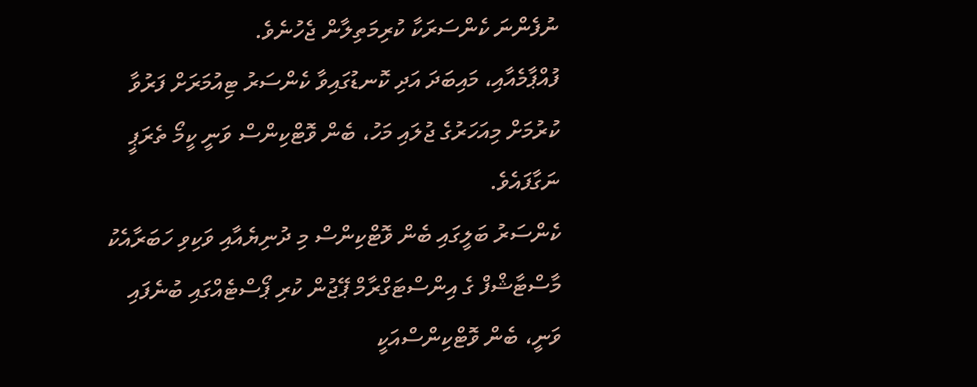ނުފެންނަ ކެންސަރަކާ ކުރިމަތިލާން ޖެހުނެވެ.
ފުއްޕާމެއާއި، މައިބަދަ އަދި ކޮނޑުގައިވާ ކެންސަރު ޓިއުމަރަށް ފަރުވާ ކުރުމަށް މިއަހަރުގެ ޖުލައި މަހު، ބެން ވޮޓްކިންސް ވަނީ ކީމޯ ތެރަޕީ ނަގާފައެވެ.
ކެންސަރު ބަލީގައި ބެން ވޮޓްކިންސް މި ދުނިޔެއާއި ވަކިވި ހަބަރާއެކު މާސްޓާޝްފް ގެ އިންސްޓަގްރާމް ޕޭޖުން ކުރި ޕޯސްޓެއްގައި ބުނެފައި ވަނީ، ބެން ވޮޓްކިންސްއަކީ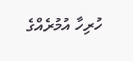ހުރިހާ އުމުރެއްގެ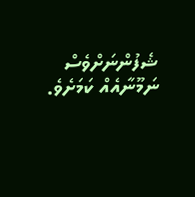ޝެފުންނަށްވެސް ނަމޫނާއެއް ކަމަށެވެ.